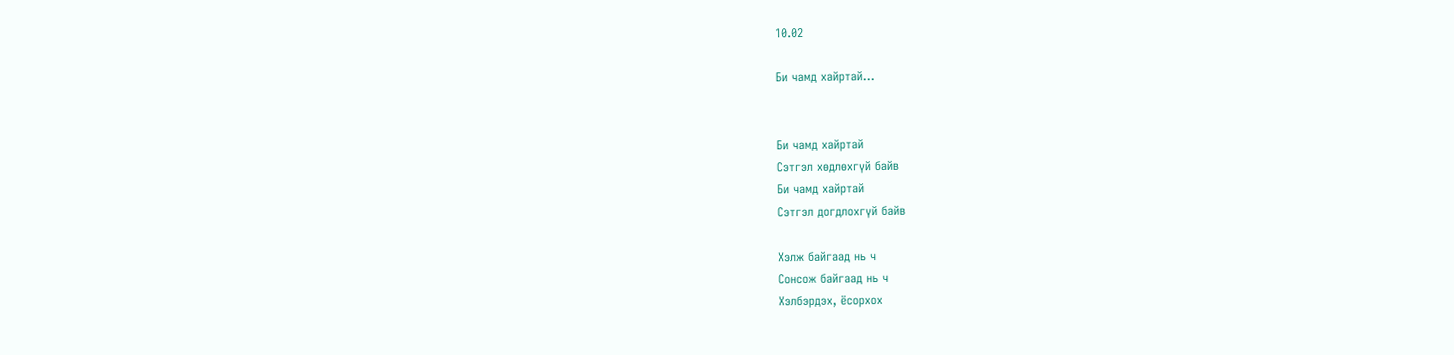10.02

Би чамд хайртай...


Би чамд хайртай
Сэтгэл хөдлөхгүй байв
Би чамд хайртай
Сэтгэл догдлохгүй байв

Хэлж байгаад нь ч
Сонсож байгаад нь ч
Хэлбэрдэх, ёсорхох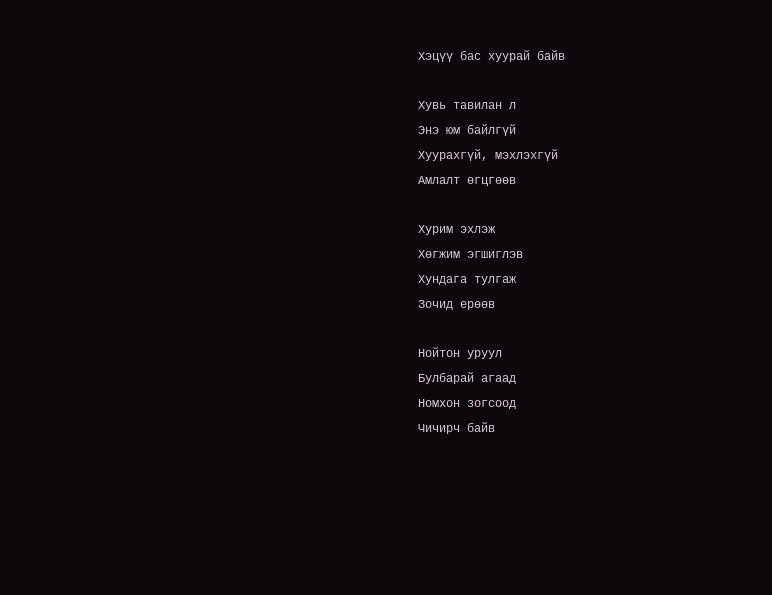Хэцүү бас хуурай байв

Хувь тавилан л
Энэ юм байлгүй
Хуурахгүй, мэхлэхгүй
Амлалт өгцгөөв

Хурим эхлэж
Хөгжим эгшиглэв
Хундага тулгаж
Зочид ерөөв

Нойтон уруул
Булбарай агаад
Номхон зогсоод
Чичирч байв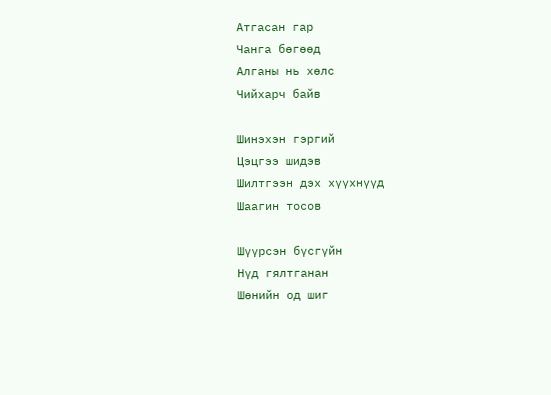Атгасан гар
Чанга бөгөөд
Алганы нь хөлс
Чийхарч байв

Шинэхэн гэргий
Цэцгээ шидэв
Шилтгээн дэх хүүхнүүд
Шаагин тосов

Шүүрсэн бүсгүйн
Нүд гялтганан
Шөнийн од шиг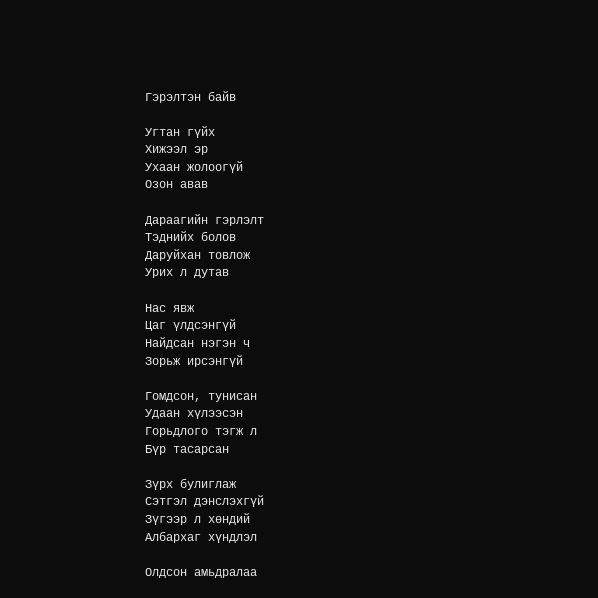Гэрэлтэн байв

Угтан гүйх
Хижээл эр
Ухаан жолоогүй
Озон авав

Дараагийн гэрлэлт
Тэднийх болов
Даруйхан товлож
Урих л дутав

Нас явж
Цаг үлдсэнгүй
Найдсан нэгэн ч
Зорьж ирсэнгүй

Гомдсон, тунисан
Удаан хүлээсэн
Горьдлого тэгж л
Бүр тасарсан

Зүрх булиглаж
Сэтгэл дэнслэхгүй
Зүгээр л хөндий
Албархаг хүндлэл

Олдсон амьдралаа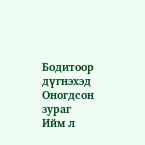Бодитоор дүгнэхэд
Оногдсон зураг
Ийм л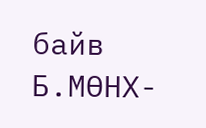байв
Б.МӨНХ-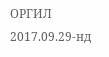ОРГИЛ
2017.09.29-нд